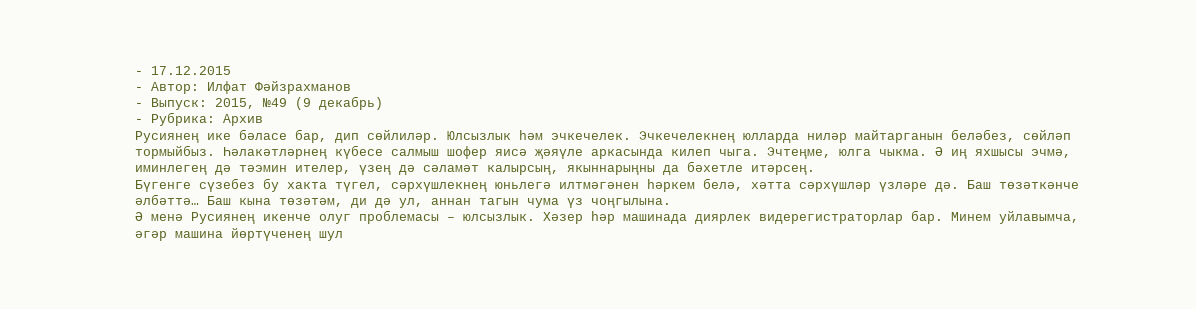- 17.12.2015
- Автор: Илфат Фәйзрахманов
- Выпуск: 2015, №49 (9 декабрь)
- Рубрика: Архив
Русиянең ике бәласе бар, дип сөйлиләр. Юлсызлык һәм эчкечелек. Эчкечелекнең юлларда ниләр майтарганын беләбез, сөйләп тормыйбыз. Һәлакәтләрнең күбесе салмыш шофер яисә җәяүле аркасында килеп чыга. Эчтеңме, юлга чыкма. Ә иң яхшысы эчмә, иминлегең дә тәэмин ителер, үзең дә сәламәт калырсың, якыннарыңны да бәхетле итәрсең.
Бүгенге сүзебез бу хакта түгел, сәрхүшлекнең юньлегә илтмәгәнен һәркем белә, хәтта сәрхүшләр үзләре дә. Баш төзәткәнче әлбәттә… Баш кына төзәтәм, ди дә ул, аннан тагын чума үз чоңгылына.
Ә менә Русиянең икенче олуг проблемасы – юлсызлык. Хәзер һәр машинада диярлек видерегистраторлар бар. Минем уйлавымча, әгәр машина йөртүченең шул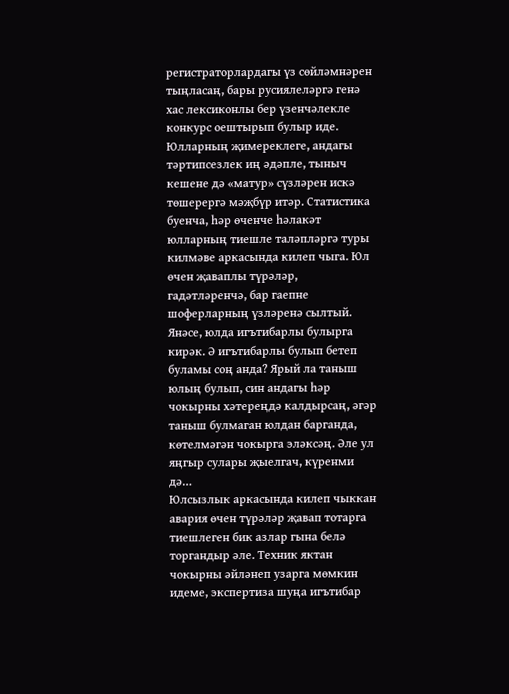регистраторлардагы үз сөйләмнәрен тыңласаң, бары русиялеләргә генә хас лексиконлы бер үзенчәлекле конкурс оештырып булыр иде. Юлларның җимереклеге, андагы тәртипсезлек иң әдәпле, тыныч кешене дә «матур» сүзләрен искә төшерергә мәҗбүр итәр. Статистика буенча, һәр өченче һәлакәт юлларның тиешле таләпләргә туры килмәве аркасында килеп чыга. Юл өчен җаваплы түрәләр, гадәтләренчә, бар гаепне шоферларның үзләренә сылтый. Янәсе, юлда игътибарлы булырга кирәк. Ә игътибарлы булып бетеп буламы соң анда? Ярый ла таныш юлың булып, син андагы һәр чокырны хәтереңдә калдырсаң, әгәр таныш булмаган юлдан барганда, көтелмәгән чокырга эләксәң. Әле ул яңгыр сулары җыелгач, күренми дә…
Юлсызлык аркасында килеп чыккан авария өчен түрәләр җавап тотарга тиешлеген бик азлар гына белә торгандыр әле. Техник яктан чокырны әйләнеп узарга мөмкин идеме, экспертиза шуңа игътибар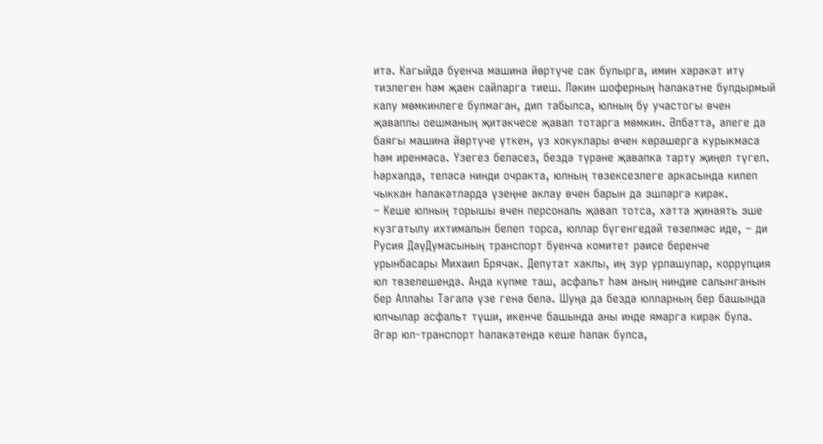итә. Кагыйдә буенча машина йөртүче сак булырга, имин хәрәкәт итү тизлеген һәм җаен сайларга тиеш. Ләкин шоферның һәлакәтне булдырмый калу мөмкинлеге булмаган, дип табылса, юлның бу участогы өчен җаваплы оешманың җитәкчесе җавап тотарга мөмкин. Әлбәттә, әлеге дә баягы машина йөртүче үткен, үз хокуклары өчен көрәшергә курыкмаса һәм иренмәсә. Үзегез беләсез, бездә түрәне җавапка тарту җиңел түгел. Һәрхәлдә, теләсә нинди очракта, юлның төзексезлеге аркасында килеп чыккан һәлакәтләрдә үзеңне аклау өчен барын да эшләргә кирәк.
– Кеше юлның торышы өчен персональ җавап тотса, хәтта җинаять эше кузгатылу ихтималын белеп торса, юллар бүгенгедәй төзелмәс иде, – ди Русия ДәүДумасының транспорт буенча комитет рәисе беренче урынбасары Михаил Брячак. Депутат хаклы, иң зур урлашулар, коррупция юл төзелешендә. Анда күпме таш, асфальт һәм аның ниндие салынганын бер Аллаһы Тәгалә үзе генә белә. Шуңа да бездә юлларның бер башында юлчылар асфальт түши, икенче башында аны инде ямарга кирәк була. Әгәр юл-транспорт һәлакәтендә кеше һәлак булса,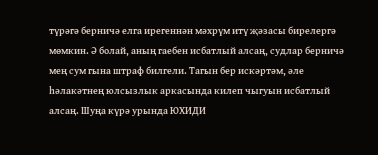түрәгә берничә елга ирегеннән мәхрүм итү җәзасы бирелергә мөмкин. Ә болай, аның гаебен исбатлый алсаң, судлар берничә мең сум гына штраф билгели. Тагын бер искәртәм, әле һәлакәтнең юлсызлык аркасында килеп чыгуын исбатлый алсаң. Шуңа күрә урында ЮХИДИ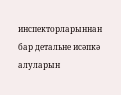инспекторларыннан бар детальне исәпкә алуларын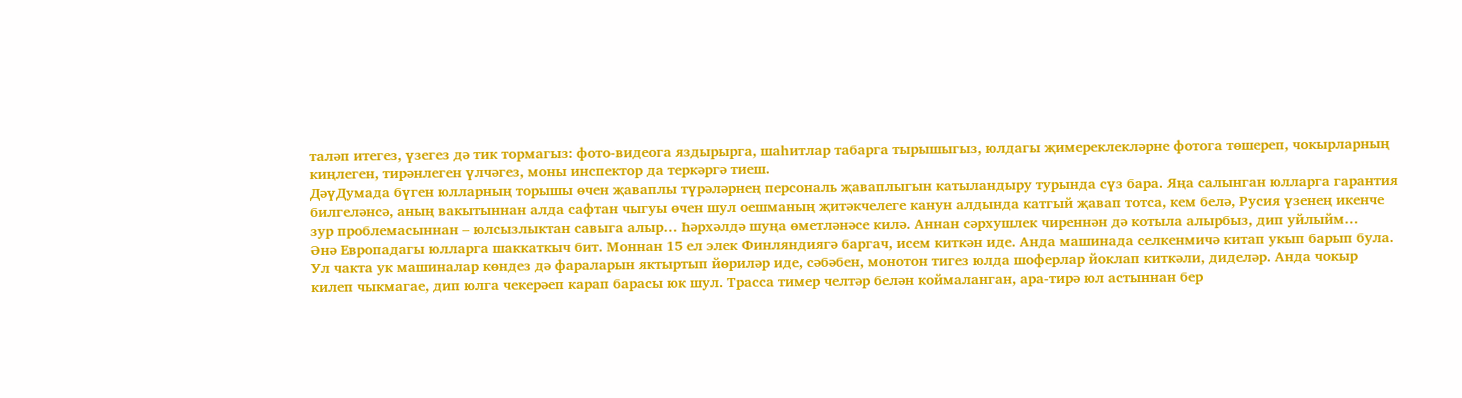таләп итегез, үзегез дә тик тормагыз: фото-видеога яздырырга, шаһитлар табарга тырышыгыз, юлдагы җимереклекләрне фотога төшереп, чокырларның киңлеген, тирәнлеген үлчәгез, моны инспектор да теркәргә тиеш.
ДәүДумада бүген юлларның торышы өчен җаваплы түрәләрнең персональ җаваплыгын катыландыру турында сүз бара. Яңа салынган юлларга гарантия билгеләнсә, аның вакытыннан алда сафтан чыгуы өчен шул оешманың җитәкчелеге канун алдында катгый җавап тотса, кем белә, Русия үзенең икенче зур проблемасыннан – юлсызлыктан савыга алыр… Һәрхәлдә шуңа өметләнәсе килә. Аннан сәрхушлек чиреннән дә котыла алырбыз, дип уйлыйм…
Әнә Европадагы юлларга шаккаткыч бит. Моннан 15 ел элек Финляндиягә баргач, исем киткән иде. Анда машинада селкенмичә китап укып барып була. Ул чакта ук машиналар көндез дә фараларын яктыртып йөриләр иде, сәбәбен, монотон тигез юлда шоферлар йоклап киткәли, диделәр. Анда чокыр килеп чыкмагае, дип юлга чекерәеп карап барасы юк шул. Трасса тимер челтәр белән коймаланган, ара-тирә юл астыннан бер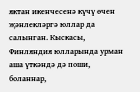яктан икенчесенә күчү өчен җәнлекләргә юллар да салынган. Кыскасы, Финляндия юлларында урман аша үткәндә дә поши, боланнар,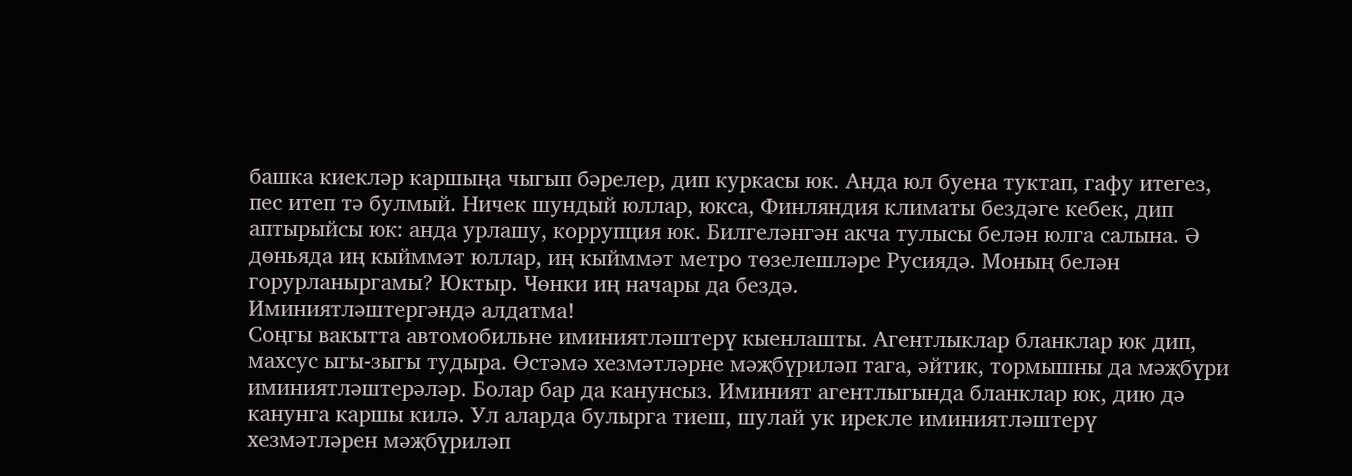башка киекләр каршыңа чыгып бәрелер, дип куркасы юк. Анда юл буена туктап, гафу итегез, пес итеп тә булмый. Ничек шундый юллар, юкса, Финляндия климаты бездәге кебек, дип аптырыйсы юк: анда урлашу, коррупция юк. Билгеләнгән акча тулысы белән юлга салына. Ә дөньяда иң кыйммәт юллар, иң кыйммәт метро төзелешләре Русиядә. Моның белән горурланыргамы? Юктыр. Чөнки иң начары да бездә.
Иминиятләштергәндә алдатма!
Соңгы вакытта автомобильне иминиятләштерү кыенлашты. Агентлыклар бланклар юк дип, махсус ыгы-зыгы тудыра. Өстәмә хезмәтләрне мәҗбүриләп тага, әйтик, тормышны да мәҗбүри иминиятләштерәләр. Болар бар да канунсыз. Иминият агентлыгында бланклар юк, дию дә канунга каршы килә. Ул аларда булырга тиеш, шулай ук ирекле иминиятләштерү хезмәтләрен мәҗбүриләп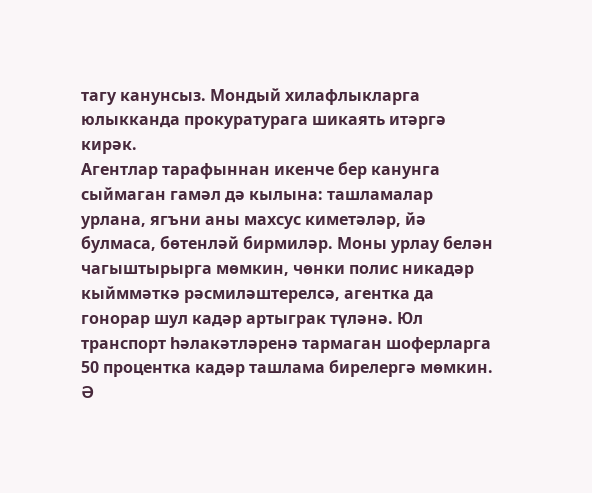тагу канунсыз. Мондый хилафлыкларга юлыкканда прокуратурага шикаять итәргә кирәк.
Агентлар тарафыннан икенче бер канунга сыймаган гамәл дә кылына: ташламалар урлана, ягъни аны махсус киметәләр, йә булмаса, бөтенләй бирмиләр. Моны урлау белән чагыштырырга мөмкин, чөнки полис никадәр кыйммәткә рәсмиләштерелсә, агентка да гонорар шул кадәр артыграк түләнә. Юл транспорт һәлакәтләренә тармаган шоферларга 50 процентка кадәр ташлама бирелергә мөмкин. Ә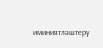иминиятләштерү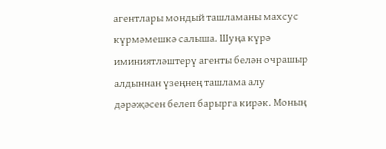агентлары мондый ташламаны махсус күрмәмешкә салыша. Шуңа күрә иминиятләштерү агенты белән очрашыр алдыннан үзеңнең ташлама алу дәрәҗәсен белеп барырга кирәк. Моның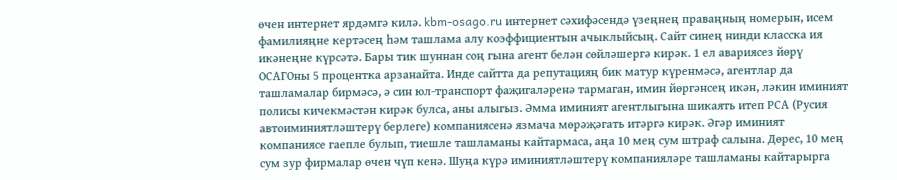өчен интернет ярдәмгә килә. kbm-osago.ru интернет сәхифәсендә үзеңнең праваңның номерын, исем фамилияңне кертәсең һәм ташлама алу коэффициентын ачыклыйсың. Сайт синең нинди класска ия икәнеңне күрсәтә. Бары тик шуннан соң гына агент белән сөйләшергә кирәк. 1 ел авариясез йөрү ОСАГОны 5 процентка арзанайта. Инде сайтта да репутацияң бик матур күренмәсә, агентлар да ташламалар бирмәсә, ә син юл-транспорт фаҗигаләренә тармаган, имин йөргәнсең икән, ләкин иминият полисы кичекмәстән кирәк булса, аны алыгыз. Әмма иминият агентлыгына шикаять итеп РСА (Русия автоиминиятләштерү берлеге) компаниясенә язмача мөрәҗәгать итәргә кирәк. Әгәр иминият компаниясе гаепле булып, тиешле ташламаны кайтармаса, аңа 10 мең сум штраф салына. Дөрес, 10 мең сум зур фирмалар өчен чүп кенә. Шуңа күрә иминиятләштерү компанияләре ташламаны кайтарырга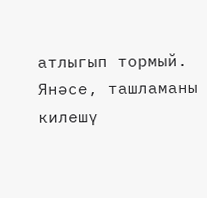атлыгып тормый. Янәсе, ташламаны килешү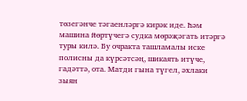төзегәнче тәгаенләргә кирәк иде. Һәм машина йөртүчегә судка мөрәҗәгать итәргә туры килә. Бу очракта ташламалы иске полисны да күрсәтсәң, шикаять итүче, гадәттә, ота. Матди гына түгел, әхлаки зыян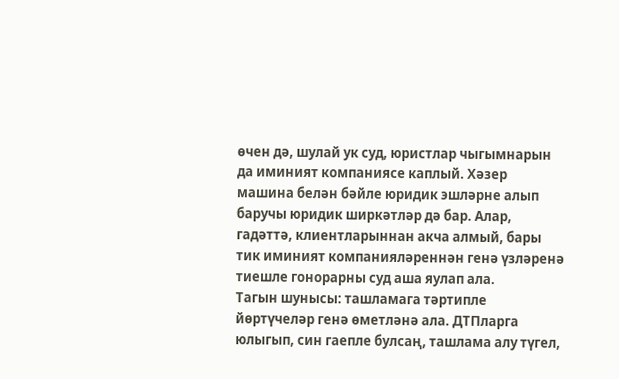өчен дә, шулай ук суд, юристлар чыгымнарын да иминият компаниясе каплый. Хәзер машина белән бәйле юридик эшләрне алып баручы юридик ширкәтләр дә бар. Алар, гадәттә, клиентларыннан акча алмый, бары тик иминият компанияләреннән генә үзләренә тиешле гонорарны суд аша яулап ала.
Тагын шунысы: ташламага тәртипле йөртүчеләр генә өметләнә ала. ДТПларга юлыгып, син гаепле булсаң, ташлама алу түгел,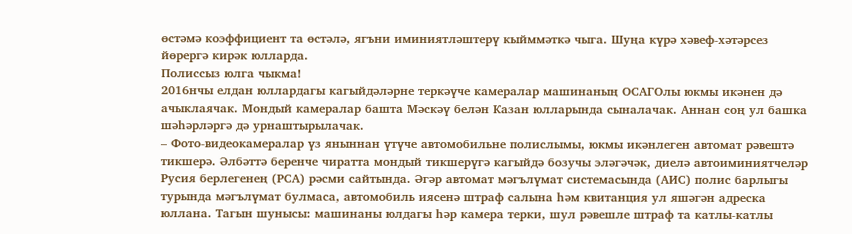өстәмә коэффициент та өстәлә, ягъни иминиятләштерү кыйммәткә чыга. Шуңа күрә хәвеф-хәтәрсез йөрергә кирәк юлларда.
Полиссыз юлга чыкма!
2016нчы елдан юллардагы кагыйдәләрне теркәүче камералар машинаның ОСАГОлы юкмы икәнен дә ачыклаячак. Мондый камералар башта Мәскәү белән Казан юлларында сыналачак. Аннан соң ул башка шәһәрләргә дә урнаштырылачак.
– Фото-видеокамералар үз яныннан үтүче автомобильне полислымы, юкмы икәнлеген автомат рәвештә тикшерә. Әлбәттә беренче чиратта мондый тикшерүгә кагыйдә бозучы эләгәчәк, диелә автоиминиятчеләр Русия берлегенең (РСА) рәсми сайтында. Әгәр автомат мәгълүмат системасында (АИС) полис барлыгы турында мәгълүмат булмаса, автомобиль иясенә штраф салына һәм квитанция ул яшәгән адреска юллана. Тагын шунысы: машинаны юлдагы һәр камера терки, шул рәвешле штраф та катлы-катлы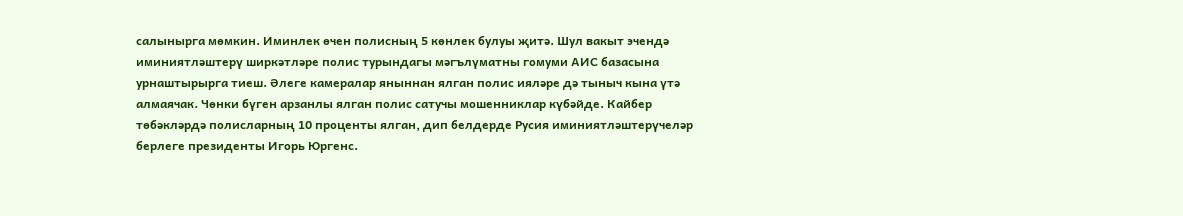салынырга мөмкин. Иминлек өчен полисның 5 көнлек булуы җитә. Шул вакыт эчендә иминиятләштерү ширкәтләре полис турындагы мәгълүматны гомуми АИС базасына урнаштырырга тиеш. Әлеге камералар яныннан ялган полис ияләре дә тыныч кына үтә алмаячак. Чөнки бүген арзанлы ялган полис сатучы мошенниклар күбәйде. Кайбер төбәкләрдә полисларның 10 проценты ялган, дип белдерде Русия иминиятләштерүчеләр берлеге президенты Игорь Юргенс.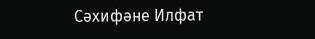Сәхифәне Илфат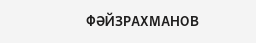ФӘЙЗРАХМАНОВ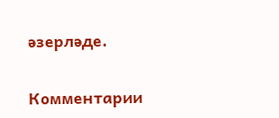әзерләде.

Комментарии